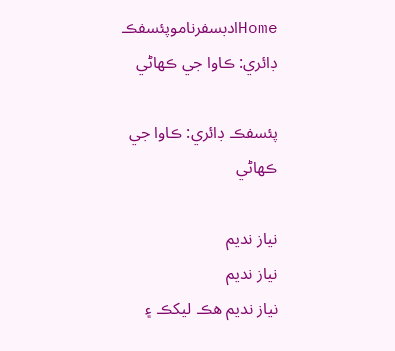Homeادبسفرناموپئسفڪ ڊائري: ڪاوا جي ڪھاڻي

پئسفڪ ڊائري: ڪاوا جي ڪھاڻي

نياز نديم
نياز نديم
نياز نديم ھڪ ليکڪ ۽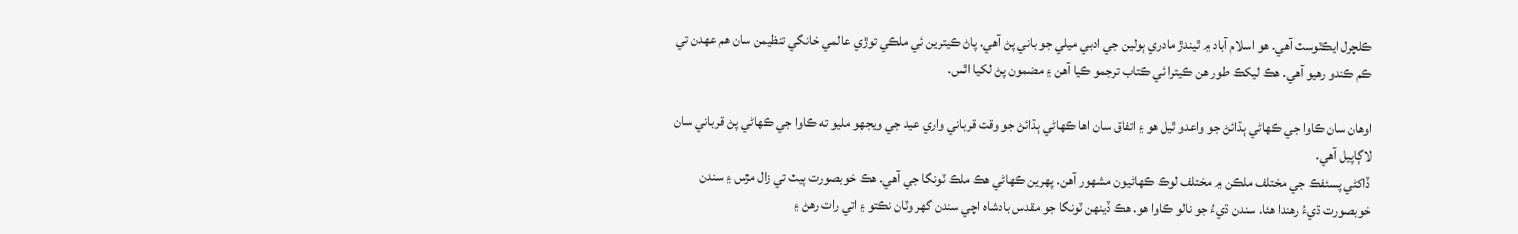ڪلچرل ايڪٽوسٽ آھي. ھو اسلام آباد ۾ ٿيندڙ مادري ٻولين جي ادبي ميلي جو باني پڻ آھي. پاڻ ڪيترين ئي ملڪي توڙي عالمي خانگي تنظيمن سان ھم عھدن تي ڪم ڪندو رھيو آھي. ھڪ ليکڪ طور ھن ڪيترا ئي ڪتاب ترجمو ڪيا آھن ۽ مضمون پڻ لکيا اٿس.

اوهان سان ڪاوا جي ڪھاڻي ٻڌائڻ جو واعدو ٿيل هو ۽ اتفاق سان اها ڪھاڻي ٻڌائڻ جو وقت قرباني واري عيد جي ويجهو مليو ته ڪاوا جي ڪھاڻي پڻ قرباني سان لاڳاپيل آهي.
ڏاکڻي پسئفڪ جي مختلف ملڪن ۾ مختلف لوڪ ڪھاڻيون مشھور آهن. پھرين ڪھاڻي هڪ ملڪ ٽونگا جي آهي. هڪ خوبصورت ٻيٽ تي زال مڙس ۽ سندن خوبصورت ڌيءُ رهندا هئا. سندن ڌيءُ جو نالو ڪاوا هو. هڪ ڏينھن ٽونگا جو مقدس بادشاه اچي سندن گهر وٽان نڪتو ۽ اتي رات رهڻ ۽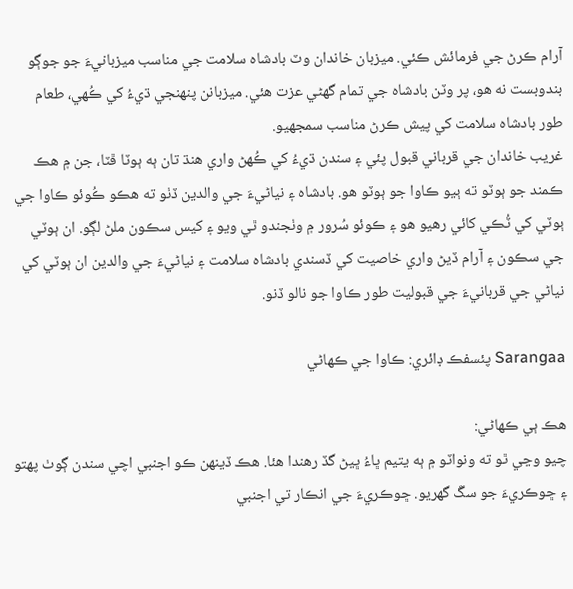آرام ڪرڻ جي فرمائش ڪئي. ميزبان خاندان وٽ بادشاه سلامت جي مناسب ميزبانيءَ جو جوڳو بندوبست نه هو، پر وٽن بادشاه جي تمام گهڻي عزت هئي. ميزبانن پنھنجي ڌيءُ کي ڪُھي، طعام طور بادشاه سلامت کي پيش ڪرڻ مناسب سمجهيو.
غريب خاندان جي قرباني قبول پئي ۽ سندن ڌيءُ کي ڪُھڻ واري هنڌ تان ٻه ٻوٽا ڦٽا، جن ۾ هڪ ڪمند جو ٻوٽو ته ٻيو ڪاوا جو ٻوٽو هو. بادشاه ۽ نياڻيءَ جي والدين ڏٺو ته هڪو ڪُوئو ڪاوا جي ٻوٽي کي ٽُڪي کائي رهيو هو ۽ ڪوئو سُرور ۾ وٺجندو ٿي ويو ۽ کيس سڪون ملڻ لڳو. ان ٻوٽي جي سڪون ۽ آرام ڏيڻ واري خاصيت کي ڏسندي بادشاه سلامت ۽ نياڻيءَ جي والدين ان ٻوٽي کي نياڻي جي قربانيءَ جي قبوليت طور ڪاوا جو نالو ڏنو.

Sarangaa پئسفڪ ڊائري: ڪاوا جي ڪھاڻي

هڪ ٻي ڪھاڻي:
چيو وڃي ٿو ته ونواٽو ۾ ٻه يتيم ڀاءُ ڀيڻ گڏ رهندا هئا. هڪ ڏينھن ڪو اجنبي اچي سندن ڳوٺ پھتو ۽ ڇوڪريءَ جو سڱ گهريو. ڇوڪريءَ جي انڪار تي اجنبي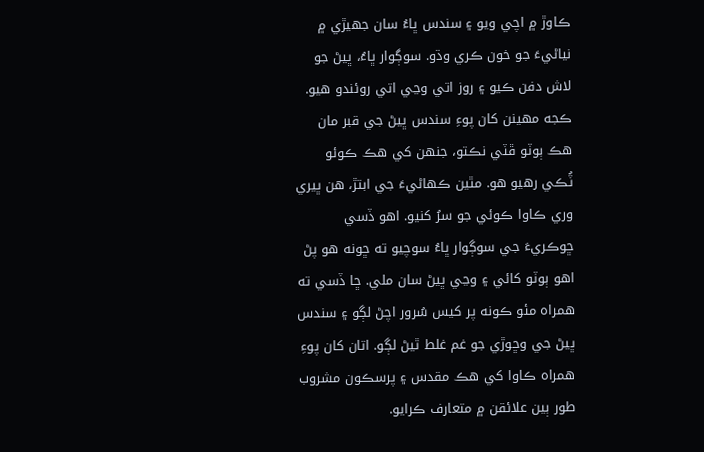ڪاوڙ ۾ اچي ويو ۽ سندس ڀاءُ سان جهيڙي ۾ نياڻيءَ جو خون ڪري وڌو. سوڳوار ڀاءُ، ڀيڻ جو لاش دفن ڪيو ۽ روز اتي وڃي اتي روئندو ھيو. ڪجه مھينن کان پوءِ سندس ڀيڻ جي قبر مان هڪ ٻوٽو ڦٽي نڪتو، جنھن کي هڪ ڪوئو ٽُڪي رهيو هو. مٿين ڪھاڻيءَ جي ابتڙ، هن ڀيري وري ڪاوا ڪوئي جو سرُ کنيو. اهو ڏسي ڇوڪريءَ جي سوڳوار ڀاءُ سوچيو ته ڇونه هو پڻ اهو ٻوٽو کائي ۽ وڃي ڀيڻ سان ملي. ڇا ڏسي ته همراه مئو ڪونه پر کيس سُرور اچڻ لڳو ۽ سندس ڀيڻ جي وڇوڙي جو غم غلط ٿيڻ لڳو. اتان کان پوءِ همراه ڪاوا کي هڪ مقدس ۽ پرسڪون مشروب طور ٻين علائقن ۾ متعارف ڪرايو.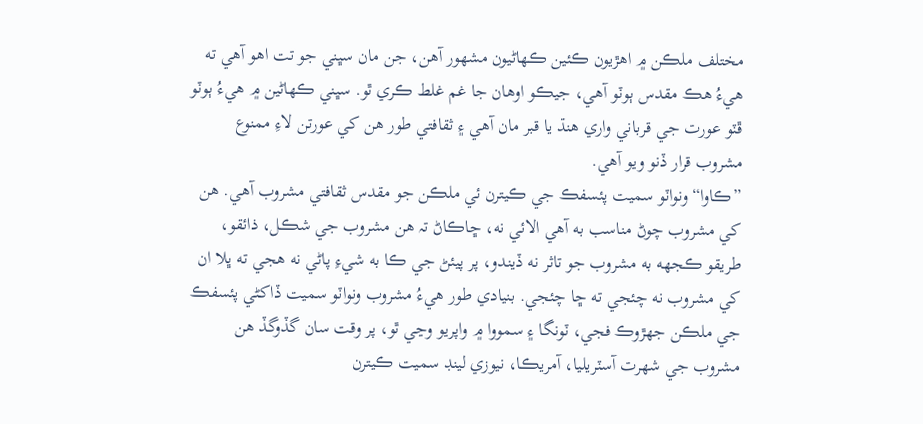مختلف ملڪن ۾ اهڙيون ڪئين ڪھاڻيون مشھور آهن، جن مان سڀني جو تت اهو آهي ته هيءُ هڪ مقدس ٻوٽو آهي، جيڪو اوهان جا غم غلط ڪري ٿو. سڀني ڪھاڻين ۾ هيءُ ٻوٽو ڦٽو عورت جي قرباني واري هنڌ يا قبر مان آهي ۽ ثقافتي طور هن کي عورتن لاءِ ممنوع مشروب قرار ڏنو ويو آهي.
”ڪاوا“ ونواٽو سميت پئسفڪ جي ڪيترن ئي ملڪن جو مقدس ثقافتي مشروب آهي. هن کي مشروب چوڻ مناسب به آهي الائي نه، ڇاڪاڻ تہ هن مشروب جي شڪل، ذائقو، طريقو ڪجهه به مشروب جو تاثر نه ڏيندو، پر پيئڻ جي ڪا به شيءِ پاڻي نه هجي ته ڀلا ان کي مشروب نه چئجي ته ڇا چئجي. بنيادي طور هيءُ مشروب ونواٽو سميت ڏاکڻي پئسفڪ جي ملڪن جھڙوڪ فجي، ٽونگا ۽ سمووا ۾ واپريو وڃي ٿو، پر وقت سان گڏوگڏ هن مشروب جي شھرت آسٽريليا، آمريڪا، نيوزي لينڊ سميت ڪيترن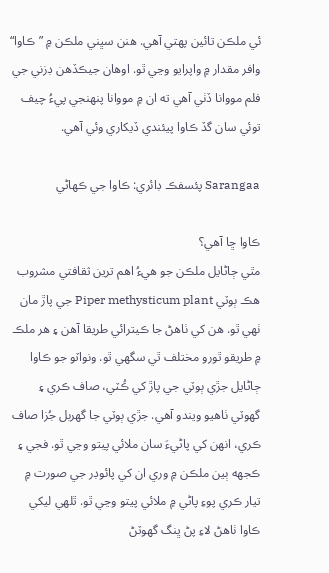ئي ملڪن تائين پھتي آهي. هنن سڀني ملڪن ۾ ”ڪاوا“ وافر مقدار ۾ واپرايو وڃي ٿو. اوهان جيڪڏهن ڊزني جي فلم مووانا ڏٺي آهي ته ان ۾ مووانا پنھنجي پيءُ چيف توئي سان گڏ ڪاوا پيئندي ڏيکاري وئي آهي.

Sarangaa پئسفڪ ڊائري: ڪاوا جي ڪھاڻي

ڪاوا ڇا آهي؟
مٿي ڄاڻايل ملڪن جو هيءُ اهم ترين ثقافتي مشروب هڪ ٻوٽي Piper methysticum plant جي پاڙ مان ٺھي ٿو. هن کي ٺاهڻ جا ڪيترائي طريقا آهن ۽ هر ملڪ ۾ طريقو ٿورو مختلف ٿي سگهي ٿو. ونواٽو جو ڪاوا ڄاڻايل جڙي ٻوٽي جي پاڙ کي ڪُٽي، صاف ڪري ۽ گهوٽي ٺاهيو ويندو آهي. جڙي ٻوٽي جا گهربل جُزا صاف ڪري، انهن کي پاڻيءَ سان ملائي پيتو وڃي ٿو. فجي ۽ ڪجهه ٻين ملڪن ۾ وري ان کي پائوڊر جي صورت ۾ تيار ڪري پوءِ پاڻي ۾ ملائي پيتو وڃي ٿو. ٿلهي ليکي ڪاوا ٺاهڻ لاءِ پڻ ڀنگ گهوٽڻ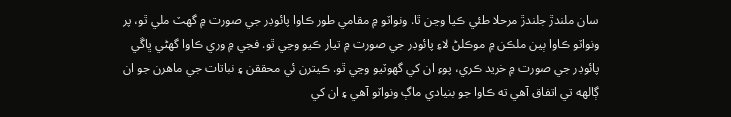سان ملندڙ جلندڙ مرحلا طئي ڪيا وڃن ٿا. ونواٽو ۾ مقامي طور ڪاوا پائوڊر جي صورت ۾ گهٽ ملي ٿو، پر ونواٽو ڪاوا ٻين ملڪن ۾ موڪلڻ لاءِ پائوڊر جي صورت ۾ تيار ڪيو وڃي ٿو. فجي ۾ وري ڪاوا گهڻي ڀاڱي پائوڊر جي صورت ۾ خريد ڪري، پوءِ ان کي گهوٽيو وڃي ٿو. ڪيترن ئي محققن ۽ نباتات جي ماهرن جو ان ڳالهه تي اتفاق آهي ته ڪاوا جو بنيادي ماڳ ونواٽو آهي ۽ ان کي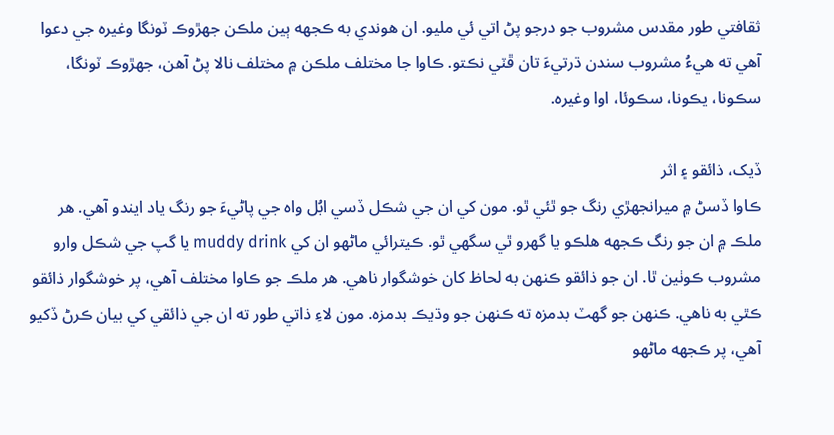ثقافتي طور مقدس مشروب جو درجو پڻ اتي ئي مليو. ان هوندي به ڪجهه ٻين ملڪن جھڙوڪ ٽونگا وغيره جي دعوا آهي ته هيءُ مشروب سندن ڌرتيءَ تان ڦٽي نڪتو. ڪاوا جا مختلف ملڪن ۾ مختلف نالا پڻ آهن، جھڙوڪ ٽونگا، سڪونا، يڪونا، سڪوئا، اوا وغيره.

ڏيک، ذائقو ۽ اثر
ڪاوا ڏسڻ ۾ ميرانجهڙي رنگ جو ٿئي ٿو. مون کي ان جي شڪل ڏسي ابُل واه جي پاڻيءَ جو رنگ ياد ايندو آهي. هر ملڪ ۾ ان جو رنگ ڪجهه هلڪو يا گھرو ٿي سگهي ٿو. ڪيترائي ماڻهو ان کي muddy drink يا گپ جي شڪل وارو مشروب ڪوٺين ٿا. ان جو ذائقو ڪنھن به لحاظ کان خوشگوار ناهي. هر ملڪ جو ڪاوا مختلف آهي، پر خوشگوار ذائقو ڪٿي به ناهي. ڪنھن جو گهٽ بدمزه ته ڪنھن جو وڌيڪ بدمزه. مون لاءِ ذاتي طور ته ان جي ذائقي کي بيان ڪرڻ ڏکيو آهي، پر ڪجهه ماڻهو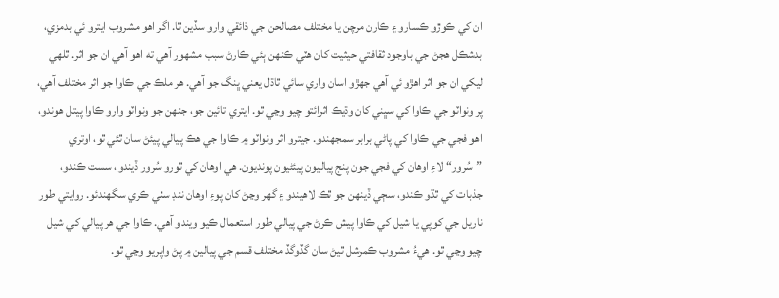ان کي ڪوڙو ڪسارو ۽ ڪارن مرچن يا مختلف مصالحن جي ذائقي وارو سڏين ٿا. اگر اهو مشروب ايترو ئي بدمزي، بدشڪل هجڻ جي باوجود ثقافتي حيثيت کان هٽي ڪنھن ٻئي ڪارڻ سبب مشهور آهي ته اهو آهي ان جو اثر. ٿلهي ليکي ان جو اثر اهڙو ئي آهي جھڙو اسان واري سائي ٿاڌل يعني ڀنگ جو آهي. هر ملڪ جي ڪاوا جو اثر مختلف آهي، پر ونواٽو جي ڪاوا کي سڀني کان وڌيڪ اثرائتو چيو وڃي ٿو. ايتري تائين جو، جنھن جو ونواٽو وارو ڪاوا پيتل هوندو، اهو فجي جي ڪاوا کي پاڻي برابر سمجهندو. جيترو اثر ونواٽو ۾ ڪاوا جي هڪ پيالي پيئڻ سان ٿئي ٿو، اوتري ”سُرور“ لاءِ اوهان کي فجي جون پنج پياليون پيئڻيون پونديون. هي اوهان کي ٿورو سُرور ڏيندو، سست ڪندو، جذبات کي ٿڌو ڪندو، سڄي ڏينھن جو ٿڪ لاهيندو ۽ گهر وڃڻ کان پوءِ اوهان ننڊ سٺي ڪري سگهندئو. روايتي طور ناريل جي کوپي يا شيل کي ڪاوا پيش ڪرڻ جي پيالي طور استعمال ڪيو ويندو آهي. ڪاوا جي هر پيالي کي شيل چيو وڃي ٿو. هيءُ مشروب ڪمرشل ٿيڻ سان گڏوگڏ مختلف قسم جي پيالين ۾ پڻ واپريو وڃي ٿو.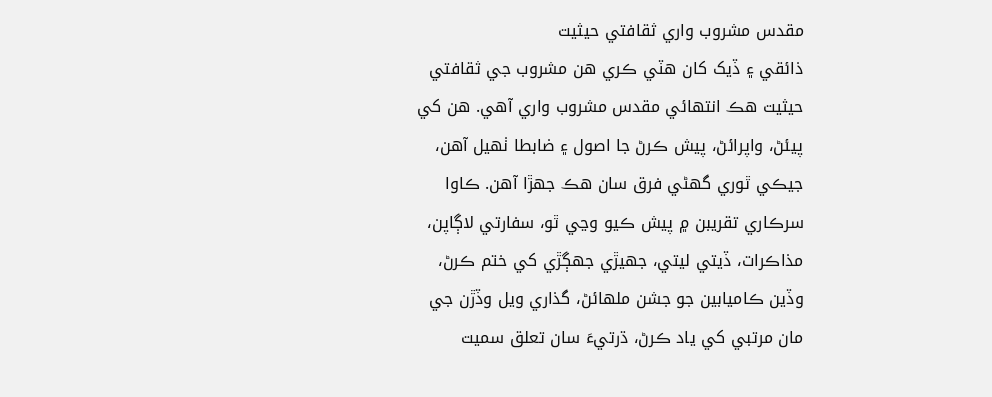مقدس مشروب واري ثقافتي حيثيت
ذائقي ۽ ڏيک کان هٽي ڪري هن مشروب جي ثقافتي حيثيت هڪ انتھائي مقدس مشروب واري آهي. هن کي پيئڻ، واپرائڻ، پيش ڪرڻ جا اصول ۽ ضابطا ٺھيل آهن، جيڪي ٿوري گهڻي فرق سان هڪ جھڙا آهن. ڪاوا سرڪاري تقريبن ۾ پيش ڪيو وڃي ٿو، سفارتي لاڳاپن، مذاڪرات، ڏيتي ليتي، جهيڙي جهڳڙي کي ختم ڪرڻ، وڏين ڪاميابين جو جشن ملهائڻ، گذاري ويل وڏڙن جي مان مرتبي کي ياد ڪرڻ، ڌرتيءَ سان تعلق سميت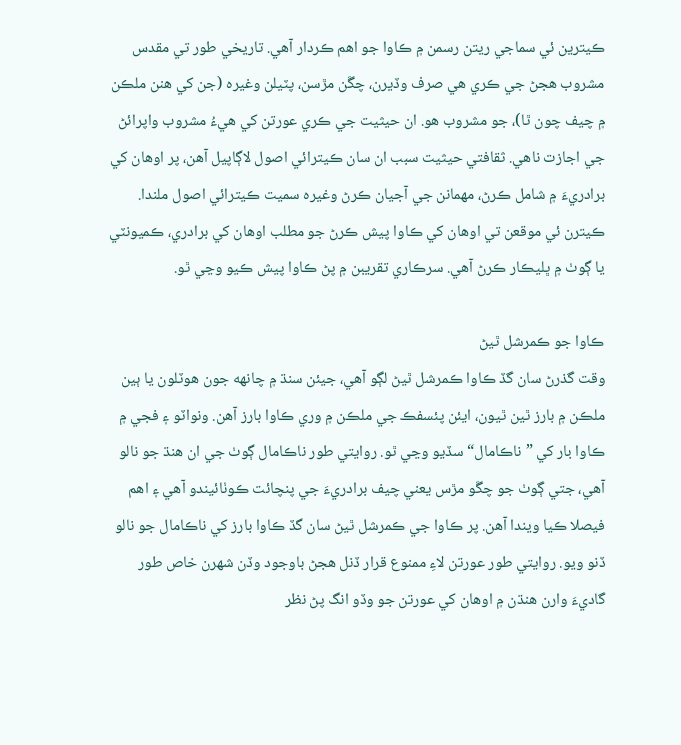ڪيترين ئي سماجي ريتن رسمن ۾ ڪاوا جو اهم ڪردار آهي. تاريخي طور تي مقدس مشروب هجڻ جي ڪري هي صرف وڏيرن، چڱن مڙسن، پٽيلن وغيره (جن کي هنن ملڪن ۾ چيف چون ٿا)، جو مشروب هو. ان حيثيت جي ڪري عورتن کي هيءُ مشروب واپرائڻ جي اجازت ناهي. ثقافتي حيثيت سبب ان سان ڪيترائي اصول لاڳاپيل آهن، پر اوهان کي برادريءَ ۾ شامل ڪرڻ، مھمانن جي آجيان ڪرڻ وغيره سميت ڪيترائي اصول ملندا. ڪيترن ئي موقعن تي اوهان کي ڪاوا پيش ڪرڻ جو مطلب اوهان کي برادري، ڪميونٽي يا ڳوٺ ۾ ڀليڪار ڪرڻ آهي. سرڪاري تقريبن ۾ پڻ ڪاوا پيش ڪيو وڃي ٿو.

ڪاوا جو ڪمرشل ٿيڻ
وقت گذرڻ سان گڏ ڪاوا ڪمرشل ٿيڻ لڳو آهي، جيئن سنڌ ۾ چانھه جون هوٽلون يا ٻين ملڪن ۾ بارز ٿين ٿيون، ايئن پئسفڪ جي ملڪن ۾ وري ڪاوا بارز آهن. ونواٽو ۽ فجي ۾ ڪاوا بار کي ”ناڪامال“ سڏيو وڃي ٿو. روايتي طور ناڪامال ڳوٺ جي ان هنڌ جو نالو آهي، جتي ڳوٺ جو چڱو مڙس يعني چيف برادريءَ جي پنچائت ڪوٺائيندو آهي ۽ اهم فيصلا ڪيا ويندا آهن. پر ڪاوا جي ڪمرشل ٿيڻ سان گڏ ڪاوا بارز کي ناڪامال جو نالو ڏنو ويو. روايتي طور عورتن لاءِ ممنوع قرار ڏنل هجڻ باوجود وڏن شھرن خاص طور گاديءَ وارن هنڌن ۾ اوهان کي عورتن جو وڏو انگ پڻ نظر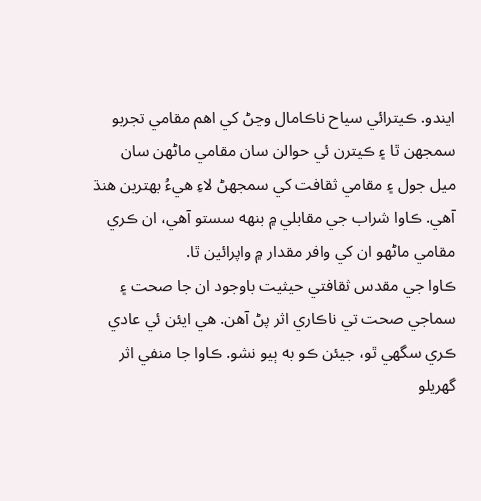ايندو. ڪيترائي سياح ناڪامال وڃڻ کي اهم مقامي تجربو سمجهن ٿا ۽ ڪيترن ئي حوالن سان مقامي ماڻهن سان ميل جول ۽ مقامي ثقافت کي سمجهڻ لاءِ هيءُ بھترين هنڌ آهي. ڪاوا شراب جي مقابلي ۾ بنھه سستو آهي، ان ڪري مقامي ماڻهو ان کي وافر مقدار ۾ واپرائين ٿا.
ڪاوا جي مقدس ثقافتي حيثيت باوجود ان جا صحت ۽ سماجي صحت تي ناڪاري اثر پڻ آهن. هي ايئن ئي عادي ڪري سگهي ٿو، جيئن ڪو به ٻيو نشو. ڪاوا جا منفي اثر گهريلو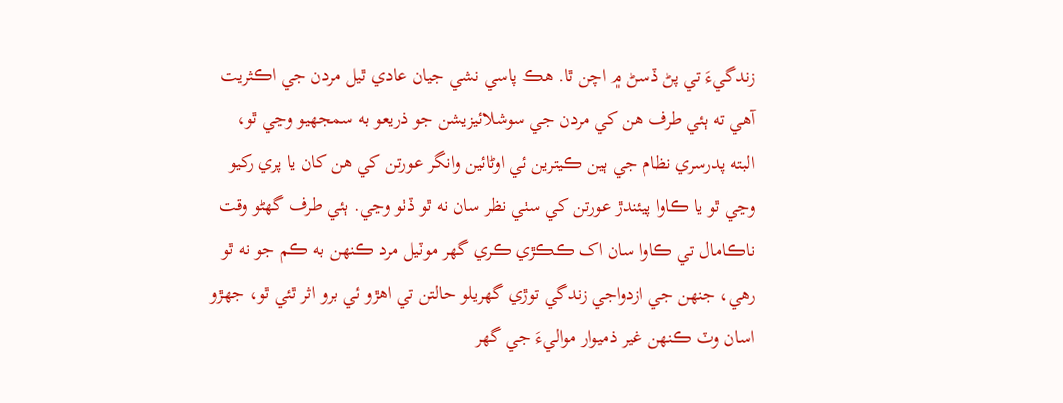زندگيءَ تي پڻ ڏسڻ ۾ اچن ٿا. هڪ پاسي نشي جيان عادي ٿيل مردن جي اڪثريت آهي ته ٻئي طرف هن کي مردن جي سوشلائيزيشن جو ذريعو به سمجهيو وڃي ٿو، البته پدرسري نظام جي ٻين ڪيترين ئي اوڻائين وانگر عورتن کي هن کان يا پري رکيو وڃي ٿو يا ڪاوا پيئندڙ عورتن کي سٺي نظر سان نه ٿو ڏٺو وڃي. ٻئي طرف گهڻو وقت ناڪامال تي ڪاوا سان اک ڪڪڙي ڪري گهر موٽيل مرد ڪنھن به ڪم جو نه ٿو رهي، جنھن جي ازدواجي زندگي توڙي گهريلو حالتن تي اهڙو ئي برو اثر ٿئي ٿو، جھڙو اسان وٽ ڪنھن غير ذميوار مواليءَ جي گهر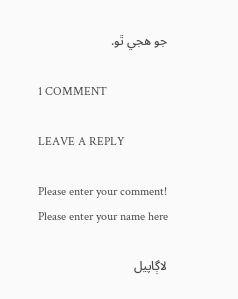جو هجي ٿو.

1 COMMENT

LEAVE A REPLY

Please enter your comment!
Please enter your name here

لاڳاپيل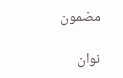مضمون

نوان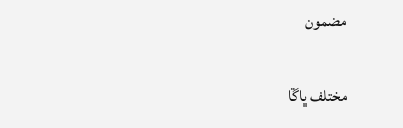مضمون

مختلف ڀاڱا